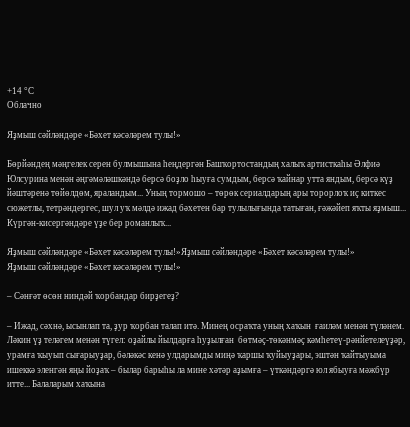+14 °С
Облачно

Яҙмыш сәйләндәре «Бәхет кәсәләрем тулы!»

Бөрйәндең мәңгелек серен булмышына һеңдергән Башҡортостандың халыҡ артисткаһы Әлфиә Юлсурина менән әңгәмәләшкәндә берсә боҙло һыуға сумдым, берсә ҡайнар утта яндым, берсә күҙ йәштәренә төйөлдөм, яраландым... Уның тормошо – төрөк сериалдарың ары торорлоҡ иҫ киткес сюжетлы, тетрәндергес, шул уҡ мәлдә ижад бәхетен бар тулылығында татыған, ғәжәйеп яҡты яҙмыш... Күргән-кисергәндәре үҙе бер романлыҡ...

Яҙмыш сәйләндәре «Бәхет кәсәләрем тулы!»Яҙмыш сәйләндәре «Бәхет кәсәләрем тулы!»
Яҙмыш сәйләндәре «Бәхет кәсәләрем тулы!»

– Сәнғәт өсөн ниндәй ҡорбандар бирҙегеҙ?

– Ижад, сәхнә, ысынлап та, ҙур ҡорбан талап итә. Минең осраҡта уның хаҡын  ғаиләм менән түләнем. Ләкин үҙ теләгем менән түгел: оҙайлы йылдарға һуҙылған  бөтмәҫ-төкәнмәҫ кәмһетеү-рәнйетелеүҙәр, урамға ҡыуып сығарыуҙар, бәләкәс кенә улдарымды миңә ҡаршы ҡуйыуҙары, эштән ҡайтыуыма ишеккә эленгән яңы йоҙаҡ – былар барыһы ла мине хәтәр аҙымға – үткәндәргә юл ябыуға мәжбүр итте... Балаларым хаҡына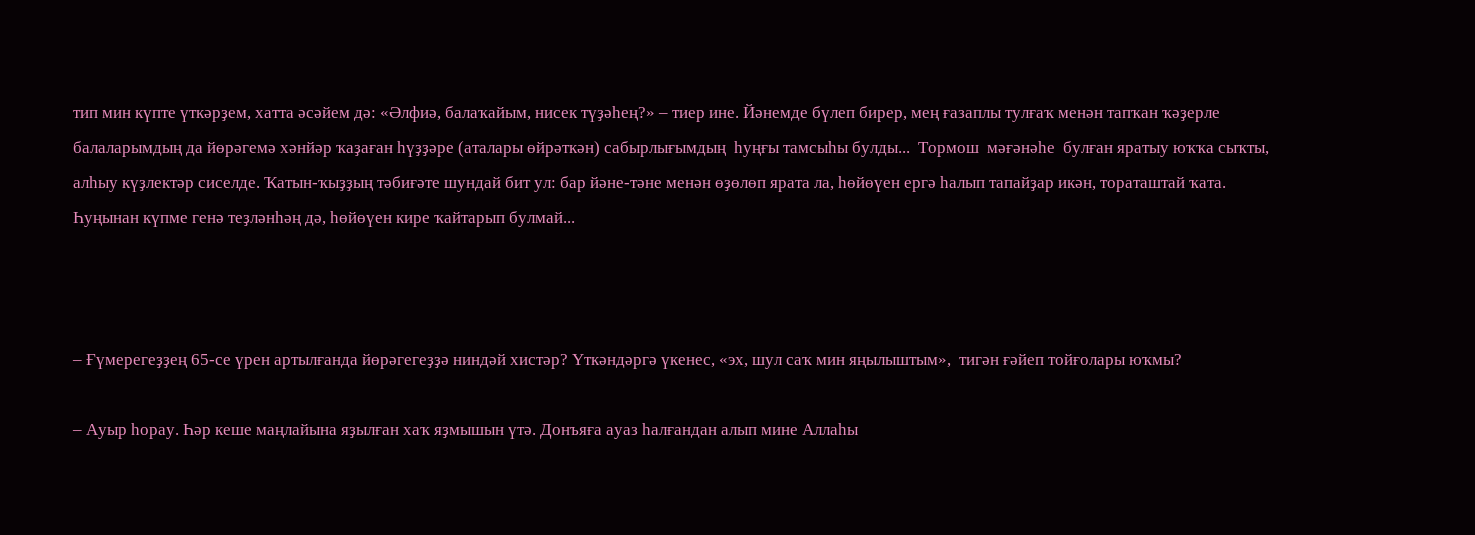тип мин күпте үткәрҙем, хатта әсәйем дә: «Әлфиә, балаҡайым, нисек түҙәһең?» – тиер ине. Йәнемде бүлеп бирер, мең ғазаплы тулғаҡ менән тапҡан ҡәҙерле балаларымдың да йөрәгемә хәнйәр ҡаҙаған һүҙҙәре (аталары өйрәткән) сабырлығымдың  һуңғы тамсыһы булды...  Тормош  мәғәнәһе  булған яратыу юҡҡа сыҡты, алһыу күҙлектәр сиселде. Ҡатын-ҡыҙҙың тәбиғәте шундай бит ул: бар йәне-тәне менән өҙөлөп ярата ла, һөйөүен ергә һалып тапайҙар икән, тораташтай ҡата. Һуңынан күпме генә теҙләнһәң дә, һөйөүен кире ҡайтарып булмай...



– Ғүмерегеҙҙең 65-се үрен артылғанда йөрәгегеҙҙә ниндәй хистәр? Үткәндәргә үкенес, «эх, шул саҡ мин яңылыштым»,  тигән ғәйеп тойғолары юҡмы?

– Ауыр һорау. Һәр кеше маңлайына яҙылған хаҡ яҙмышын үтә. Донъяға ауаз һалғандан алып мине Аллаһы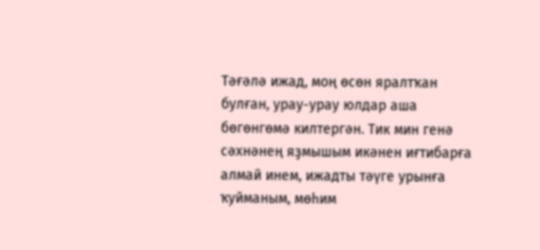Тәғәлә ижад, моң өсөн яралтҡан булған, урау-урау юлдар аша бөгөнгөмә килтергән. Тик мин генә сәхнәнең яҙмышым икәнен иғтибарға алмай инем, ижадты тәүге урынға ҡуйманым, мөһим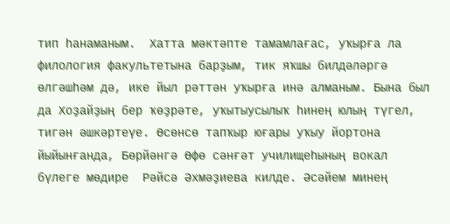тип һанаманым.  Хатта мәктәпте тамамлағас, уҡырға ла филология факультетына барҙым, тик яҡшы билдәләргә өлгәшһәм дә, ике йыл рәттән уҡырға инә алманым. Бына был да Хоҙайҙың бер ҡөҙрәте, уҡытыусылыҡ һинең юлың түгел, тигән әшкәртеүе. Өсөнсө тапҡыр юғары уҡыу йортона йыйынғанда, Бөрйәнгә Өфө сәнғәт училищеһының вокал бүлеге мөдире  Рәйсә Әхмәҙиева килде. Әсәйем минең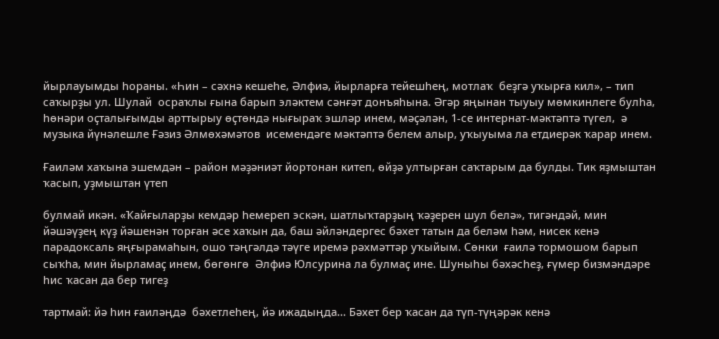йырлауымды һораны. «Һин – сәхнә кешеһе, Әлфиә, йырларға тейешһең, мотлаҡ  беҙгә уҡырға кил», – тип саҡырҙы ул. Шулай  осраҡлы ғына барып эләктем сәнғәт донъяһына. Әгәр яңынан тыуыу мөмкинлеге булһа, һөнәри оҫталығымды арттырыу өҫтөндә нығыраҡ эшләр инем, мәҫәлән, 1-се интернат-мәктәптә түгел,  ә музыка йүнәлешле Ғәзиз Әлмөхәмәтов  исемендәге мәктәптә белем алыр, уҡыуыма ла етдиерәк ҡарар инем.

Ғаиләм хаҡына эшемдән – район мәҙәниәт йортонан китеп, өйҙә ултырған саҡтарым да булды. Тик яҙмыштан ҡасып, уҙмыштан үтеп

булмай икән. «Ҡайғыларҙы кемдәр һемереп эскән, шатлыҡтарҙың ҡәҙерен шул белә», тигәндәй, мин йәшәүҙең күҙ йәшенән торған әсе хаҡын да, баш әйләндергес бәхет татын да беләм һәм, нисек кенә парадоксаль яңғырамаһын, ошо тәңгәлдә тәүге иремә рәхмәттәр уҡыйым. Сөнки  ғаилә тормошом барып сыҡһа, мин йырламаҫ инем, бөгөнгө  Әлфиә Юлсурина ла булмаҫ ине. Шуныһы бәхәсһеҙ, ғүмер бизмәндәре һис ҡасан да бер тигеҙ

тартмай: йә һин ғаиләңдә  бәхетлеһең, йә ижадыңда... Бәхет бер ҡасан да түп-түңәрәк кенә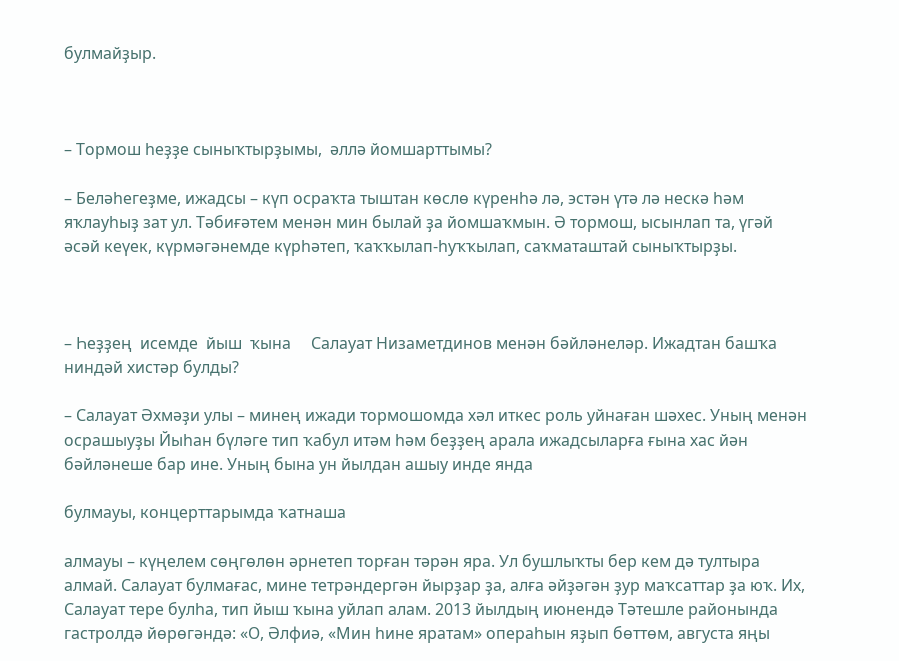булмайҙыр.



– Тормош һеҙҙе сыныҡтырҙымы,  әллә йомшарттымы?

– Беләһегеҙме, ижадсы – күп осраҡта тыштан көслө күренһә лә, эстән үтә лә нескә һәм яҡлауһыҙ зат ул. Тәбиғәтем менән мин былай ҙа йомшаҡмын. Ә тормош, ысынлап та, үгәй әсәй кеүек, күрмәгәнемде күрһәтеп, ҡаҡҡылап-һуҡҡылап, саҡматаштай сыныҡтырҙы.



– Һеҙҙең  исемде  йыш  ҡына     Салауат Низаметдинов менән бәйләнеләр. Ижадтан башҡа ниндәй хистәр булды?

– Салауат Әхмәҙи улы – минең ижади тормошомда хәл иткес роль уйнаған шәхес. Уның менән осрашыуҙы Йыһан бүләге тип ҡабул итәм һәм беҙҙең арала ижадсыларға ғына хас йән бәйләнеше бар ине. Уның бына ун йылдан ашыу инде янда

булмауы, концерттарымда ҡатнаша

алмауы – күңелем сөңгөлөн әрнетеп торған тәрән яра. Ул бушлыҡты бер кем дә тултыра алмай. Салауат булмағас, мине тетрәндергән йырҙар ҙа, алға әйҙәгән ҙур маҡсаттар ҙа юҡ. Их, Салауат тере булһа, тип йыш ҡына уйлап алам. 2013 йылдың июнендә Тәтешле районында гастролдә йөрөгәндә: «О, Әлфиә, «Мин һине яратам» операһын яҙып бөттөм, августа яңы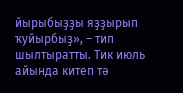йырыбыҙҙы яҙҙырып ҡуйырбыҙ», – тип шылтыратты. Тик июль айында китеп тә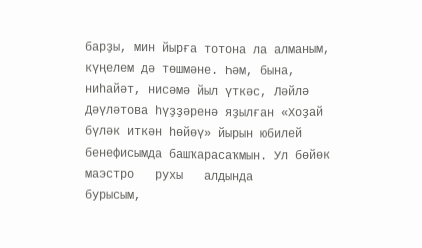барҙы, мин йырға тотона ла алманым, күңелем дә төшмәне. Һәм, бына, ниһайәт, нисәмә йыл үткәс, Ләйлә Дәүләтова һүҙҙәренә яҙылған «Хоҙай бүләк иткән һөйөү» йырын юбилей бенефисымда башҡарасаҡмын. Ул бөйөк   маэстро   рухы   алдында       бурысым,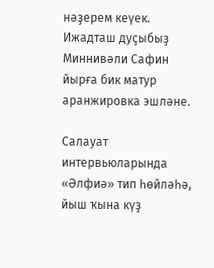нәҙерем кеүек. Ижадташ дуҫыбыҙ Миннивәли Сафин йырға бик матур аранжировка эшләне.

Салауат интервьюларында «Әлфиә» тип һөйләһә, йыш ҡына күҙ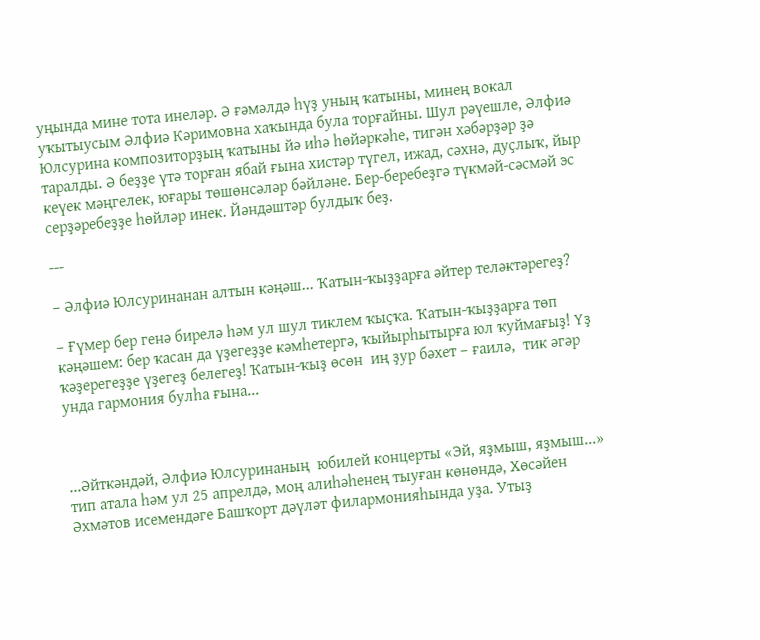уңында мине тота инеләр. Ә ғәмәлдә һүҙ уның ҡатыны, минең вокал уҡытыусым Әлфиә Кәримовна хаҡында була торғайны. Шул рәүешле, Әлфиә Юлсурина композиторҙың ҡатыны йә иһә һөйәркәһе, тигән хәбәрҙәр ҙә таралды. Ә беҙҙе үтә торған ябай ғына хистәр түгел, ижад, сәхнә, дуҫлыҡ, йыр кеүек мәңгелек, юғары төшөнсәләр бәйләне. Бер-беребеҙгә түкмәй-сәсмәй эс серҙәребеҙҙе һөйләр инек. Йәндәштәр булдыҡ беҙ.

---

– Әлфиә Юлсуринанан алтын кәңәш... Ҡатын-ҡыҙҙарға әйтер теләктәрегеҙ?

– Ғүмер бер генә бирелә һәм ул шул тиклем ҡыҫҡа. Ҡатын-ҡыҙҙарға төп кәңәшем: бер ҡасан да үҙегеҙҙе кәмһетергә, ҡыйырһытырға юл ҡуймағыҙ! Үҙ ҡәҙерегеҙҙе үҙегеҙ белегеҙ! Ҡатын-ҡыҙ өсөн  иң ҙур бәхет – ғаилә,  тик әгәр унда гармония булһа ғына...



...Әйткәндәй, Әлфиә Юлсуринаның  юбилей концерты «Эй, яҙмыш, яҙмыш...» тип атала һәм ул 25 апрелдә, моң алиһәһенең тыуған көнөндә, Хөсәйен Әхмәтов исемендәге Башҡорт дәүләт филармонияһында уҙа. Утыҙ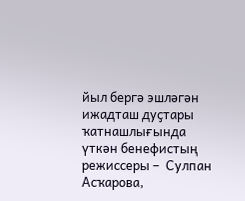йыл бергә эшләгән ижадташ дуҫтары ҡатнашлығында үткән бенефистың режиссеры –  Сулпан Асҡарова,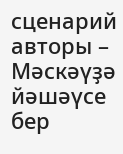сценарий авторы – Мәскәүҙә йәшәүсе бер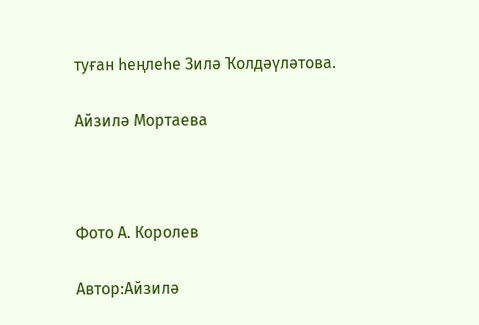туған һеңлеһе Зилә Ҡолдәүләтова.

Айзилә Мортаева



Фото А. Королев

Автор:Айзилә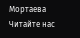Мортаева
Читайте нас